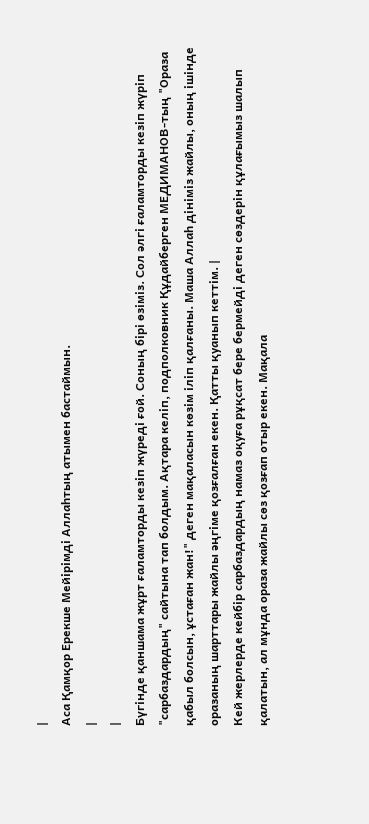|
Аса Қамқор Ерекше Мейірімді Аллаһтың атымен бастаймын.
|
|
Бүгінде қаншама жұрт ғаламторды кезіп жүреді ғой. Соның бірі өзіміз. Сол әлгі ғаламторды кезіп жүріп "сарбаздардың" сайтына тап болдым. Ақтара келіп, подполковник Құдайберген МЕДИМАНОВ-тың "Ораза қабыл болсын, ұстаған жан!" деген мақаласын көзім іліп қалғаны. Маша Аллаһ дініміз жайлы, оның ішінде оразаның шарттары жайлы әңгіме қозғалған екен. Қатты қуанып кеттім. |
Кей жерлерде кейбір сарбаздардың намаз оқуға рұқсат бере бермейді деген сөздерін құлағымыз шалып қалатын, ал мұнда ораза жайлы сөз қозғап отыр екен. Мақала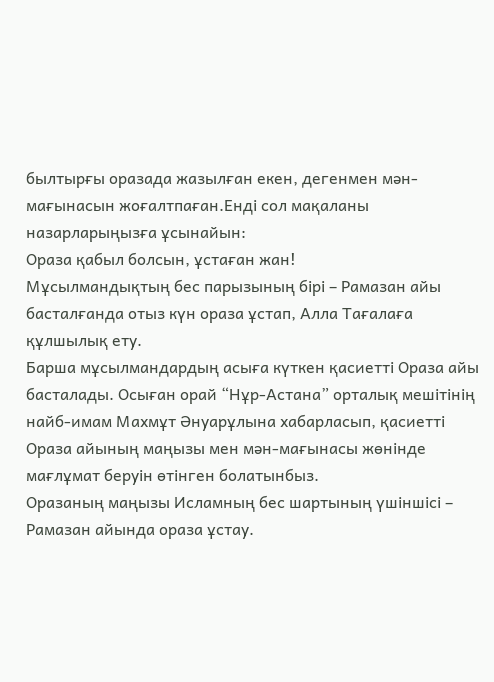былтырғы оразада жазылған екен, дегенмен мән-мағынасын жоғалтпаған.Енді сол мақаланы назарларыңызға ұсынайын:
Ораза қабыл болсын, ұстаған жан!
Мұсылмандықтың бес парызының бірі – Рамазан айы басталғанда отыз күн ораза ұстап, Алла Тағалаға құлшылық ету.
Барша мұсылмандардың асыға күткен қасиетті Ораза айы басталады. Осыған орай “Нұр-Астана” орталық мешітінің найб-имам Махмұт Әнуарұлына хабарласып, қасиетті Ораза айының маңызы мен мән-мағынасы жөнінде мағлұмат беруін өтінген болатынбыз.
Оразаның маңызы Исламның бес шартының үшіншісі – Рамазан айында ораза ұстау.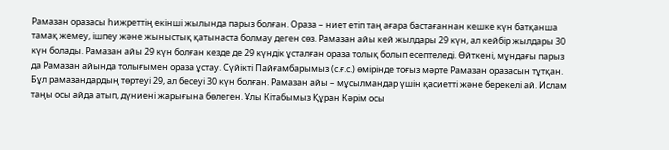Рамазан оразасы һижреттің екінші жылында парыз болған. Ораза – ниет етіп таң ағара бастағаннан кешке күн батқанша тамақ жемеу, ішпеу және жыныстық қатынаста болмау деген сөз. Рамазан айы кей жылдары 29 күн, ал кейбір жылдары 30 күн болады. Рамазан айы 29 күн болған кезде де 29 күндік ұсталған ораза толық болып есептеледі. Өйткені, мұндағы парыз да Рамазан айында толығымен ораза ұстау. Сүйікті Пайғамбарымыз (с.ғ.с.) өмірінде тоғыз мәрте Рамазан оразасын тұтқан. Бұл рамазандардың төртеуі 29, ал бесеуі 30 күн болған. Рамазан айы – мұсылмандар үшін қасиетті және берекелі ай. Ислам таңы осы айда атып, дүниені жарығына бөлеген. Ұлы Кітабымыз Құран Кәрім осы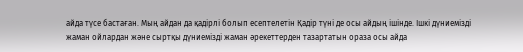айда түсе бастаған. Мың айдан да қадірлі болып есептелетін Қадір түні де осы айдың ішінде. Ішкі дүниемізді жаман ойлардан және сыртқы дүниемізді жаман әрекеттерден тазартатын ораза осы айда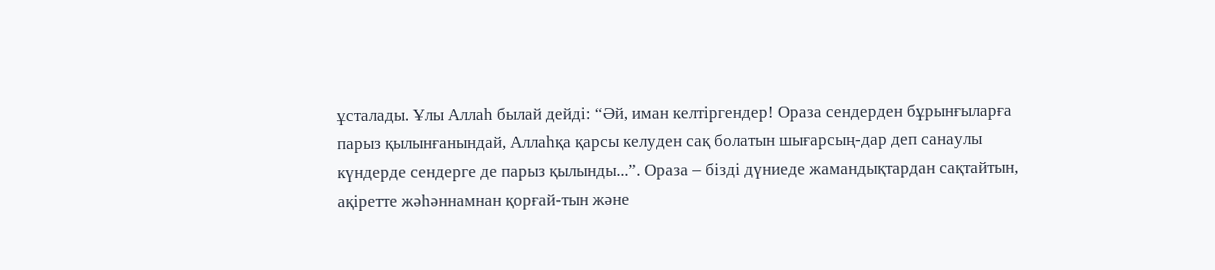ұсталады. Ұлы Аллаһ былай дейді: “Әй, иман келтіргендер! Ораза сендерден бұрынғыларға парыз қылынғанындай, Аллаһқа қарсы келуден сақ болатын шығарсың-дар деп санаулы күндерде сендерге де парыз қылынды...”. Ораза – бізді дүниеде жамандықтардан сақтайтын, ақіретте жәһәннамнан қорғай-тын және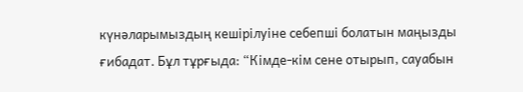күнәларымыздың кешірілуіне себепші болатын маңызды ғибадат. Бұл тұрғыда: “Кімде-кім сене отырып, сауабын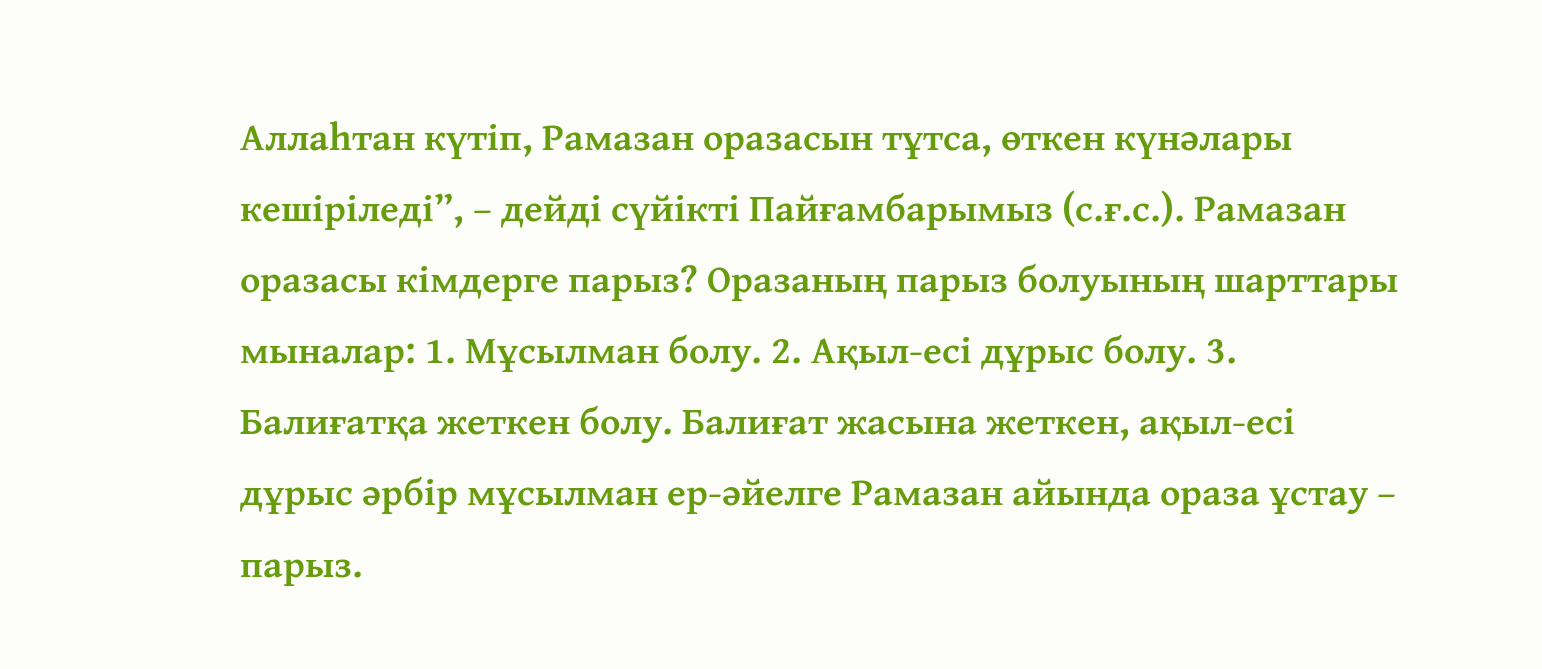Аллаһтан күтіп, Рамазан оразасын тұтса, өткен күнәлары кешіріледі”, – дейді сүйікті Пайғамбарымыз (с.ғ.с.). Рамазан оразасы кімдерге парыз? Оразаның парыз болуының шарттары мыналар: 1. Мұсылман болу. 2. Ақыл-есі дұрыс болу. 3. Балиғатқа жеткен болу. Балиғат жасына жеткен, ақыл-есі дұрыс әрбір мұсылман ер-әйелге Рамазан айында ораза ұстау – парыз.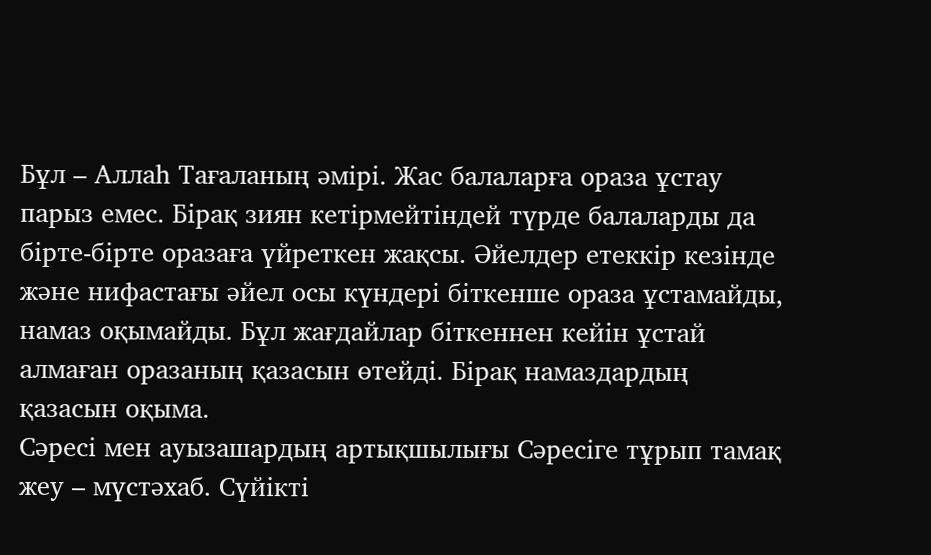Бұл – Аллаһ Тағаланың әмірі. Жас балаларға ораза ұстау парыз емес. Бірақ зиян кетірмейтіндей түрде балаларды да бірте-бірте оразаға үйреткен жақсы. Әйелдер етеккір кезінде және нифастағы әйел осы күндері біткенше ораза ұстамайды, намаз оқымайды. Бұл жағдайлар біткеннен кейін ұстай алмаған оразаның қазасын өтейді. Бірақ намаздардың қазасын оқыма.
Сәресі мен ауызашардың артықшылығы Сәресіге тұрып тамақ жеу – мүстәхаб. Сүйікті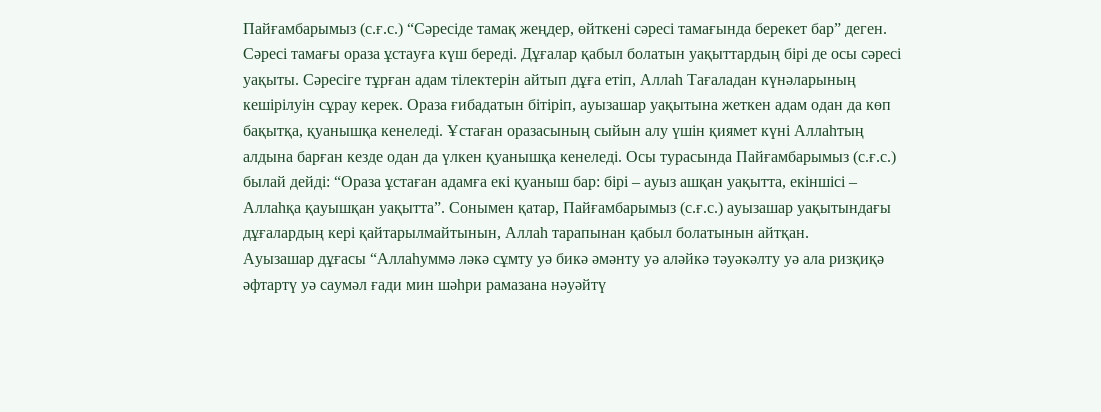Пайғамбарымыз (с.ғ.с.) “Сәресіде тамақ жеңдер, өйткені сәресі тамағында берекет бар” деген. Сәресі тамағы ораза ұстауға күш береді. Дұғалар қабыл болатын уақыттардың бірі де осы сәресі уақыты. Сәресіге тұрған адам тілектерін айтып дұға етіп, Аллаһ Тағаладан күнәларының кешірілуін сұрау керек. Ораза ғибадатын бітіріп, ауызашар уақытына жеткен адам одан да көп бақытқа, қуанышқа кенеледі. Ұстаған оразасының сыйын алу үшін қиямет күні Аллаһтың алдына барған кезде одан да үлкен қуанышқа кенеледі. Осы турасында Пайғамбарымыз (с.ғ.с.) былай дейді: “Ораза ұстаған адамға екі қуаныш бар: бірі – ауыз ашқан уақытта, екіншісі – Аллаһқа қауышқан уақытта”. Сонымен қатар, Пайғамбарымыз (с.ғ.с.) ауызашар уақытындағы дұғалардың кері қайтарылмайтынын, Аллаһ тарапынан қабыл болатынын айтқан.
Ауызашар дұғасы “Аллаһуммә ләкә сұмту уә бикә әмәнту уә аләйкә тәуәкәлту уә ала ризқиқә әфтартү уә саумәл ғади мин шәһри рамазана нәуәйтү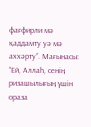фағфирли мә қаддамту уә мә аххәрту”. Мағынасы: “Ей, Аллаһ, сенің ризашылығың үшін ораза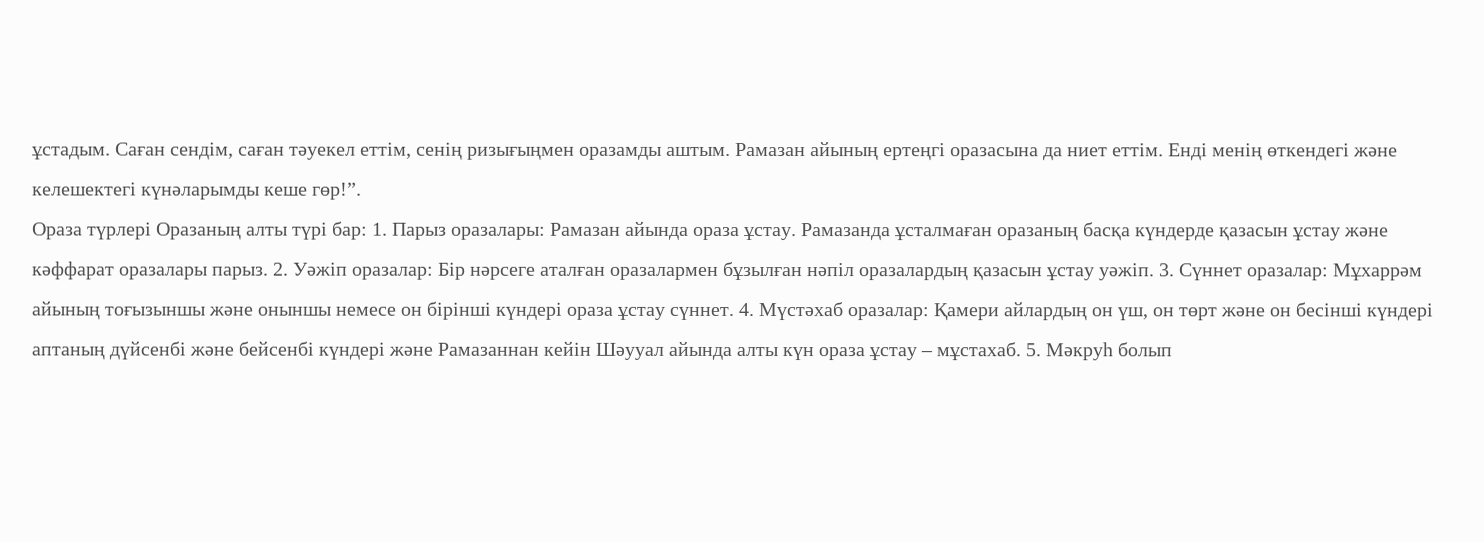ұстадым. Саған сендім, саған тәуекел еттім, сенің ризығыңмен оразамды аштым. Рамазан айының ертеңгі оразасына да ниет еттім. Енді менің өткендегі және келешектегі күнәларымды кеше гөр!”.
Ораза түрлері Оразаның алты түрі бар: 1. Парыз оразалары: Рамазан айында ораза ұстау. Рамазанда ұсталмаған оразаның басқа күндерде қазасын ұстау және кәффарат оразалары парыз. 2. Уәжіп оразалар: Бір нәрсеге аталған оразалармен бұзылған нәпіл оразалардың қазасын ұстау уәжіп. 3. Сүннет оразалар: Мұхаррәм айының тоғызыншы және оныншы немесе он бірінші күндері ораза ұстау сүннет. 4. Мүстәхаб оразалар: Қамери айлардың он үш, он төрт және он бесінші күндері аптаның дүйсенбі және бейсенбі күндері және Рамазаннан кейін Шәууал айында алты күн ораза ұстау – мұстахаб. 5. Мәкруһ болып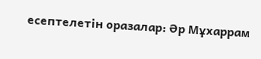есептелетін оразалар: Әр Мұхаррам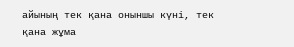айының тек қана оныншы күні, тек қана жұма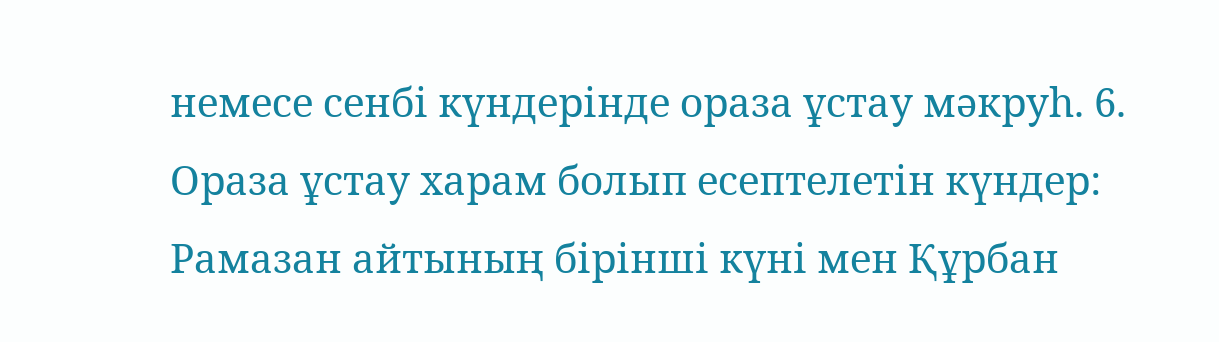немесе сенбі күндерінде ораза ұстау мәкруһ. 6. Ораза ұстау харам болып есептелетін күндер: Рамазан айтының бірінші күні мен Құрбан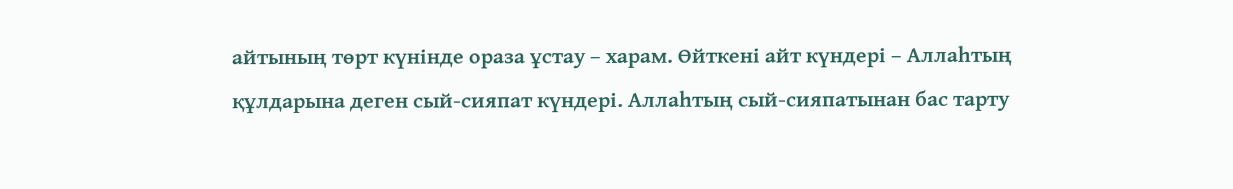айтының төрт күнінде ораза ұстау – харам. Өйткені айт күндері – Аллаһтың құлдарына деген сый-сияпат күндері. Аллаһтың сый-сияпатынан бас тарту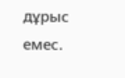дұрыс емес.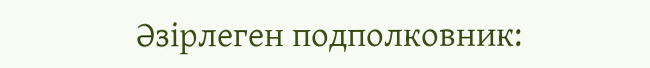Әзірлеген подполковник: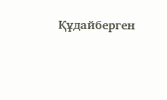Құдайберген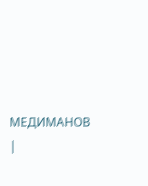МЕДИМАНОВ
|